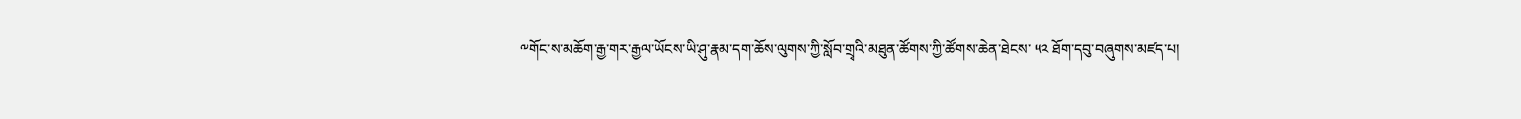༸གོང་ས་མཆོག་རྒྱ་གར་རྒྱལ་ཡོངས་ཡི་ཤུ་རྣམ་དག་ཆོས་ལུགས་ཀྱི་སློབ་གྲྭའི་མཐུན་ཚོགས་ཀྱི་ཚོགས་ཆེན་ཐེངས་ ༥༢ ཐོག་དབུ་བཞུགས་མཛད་པ།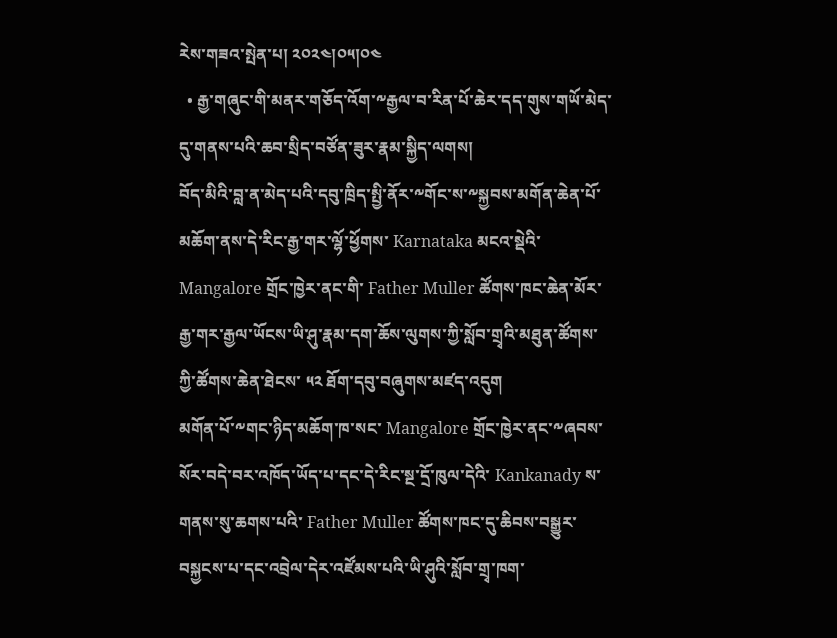རེས་གཟའ་སྤེན་པ། ༢༠༢༤།༠༥།༠༤
  • རྒྱ་གཞུང་གི་མནར་གཅོད་འོག་༸རྒྱལ་བ་རིན་པོ་ཆེར་དད་གུས་གཡོ་མེད་དུ་གནས་པའི་ཆབ་སྲིད་བཙོན་ཟུར་རྣམ་སྐྱིད་ལགས།
བོད་མིའི་བླ་ན་མེད་པའི་དབུ་ཁྲིད་སྤྱི་ནོར་༸གོང་ས་༸སྐྱབས་མགོན་ཆེན་པོ་མཆོག་ནས་དེ་རིང་རྒྱ་གར་ལྷོ་ཕྱོགས་ Karnataka མངའ་སྡེའི་ Mangalore གྲོང་ཁྱེར་ནང་གི་ Father Muller ཚོགས་ཁང་ཆེན་མོར་རྒྱ་གར་རྒྱལ་ཡོངས་ཡི་ཤུ་རྣམ་དག་ཆོས་ལུགས་ཀྱི་སློབ་གྲྭའི་མཐུན་ཚོགས་ཀྱི་ཚོགས་ཆེན་ཐེངས་ ༥༢ ཐོག་དབུ་བཞུགས་མཛད་འདུག
མགོན་པོ་༸གང་ཉིད་མཆོག་ཁ་སང་ Mangalore གྲོང་ཁྱེར་ནང་༸ཞབས་སོར་བདེ་བར་འཁོད་ཡོད་པ་དང་དེ་རིང་སྔ་དྲོ་ཁུལ་དེའི་ Kankanady ས་གནས་སུ་ཆགས་པའི་ Father Muller ཚོགས་ཁང་དུ་ཆིབས་བསྒྱུར་བསྐྱངས་པ་དང་འབྲེལ་དེར་འཛོམས་པའི་ཡི་ཤུའི་སློབ་གྲྭ་ཁག་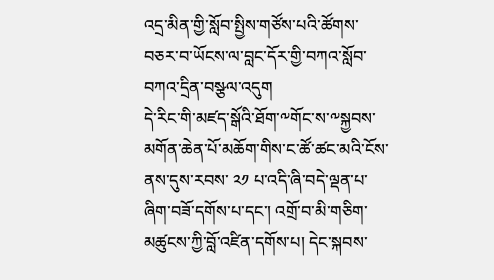འདྲ་མིན་གྱི་སློབ་སྤྱིས་གཙོས་པའི་ཚོགས་བཅར་བ་ཡོངས་ལ་བླང་དོར་གྱི་བཀའ་སློབ་བཀའ་དྲིན་བསྩལ་འདུག
དེ་རིང་གི་མཛད་སྒོའི་ཐོག་༸གོང་ས་༸སྐྱབས་མགོན་ཆེན་པོ་མཆོག་གིས་ང་ཚོ་ཚང་མའི་ངོས་ནས་དུས་རབས་ ༢༡ པ་འདི་ཞི་བདེ་ལྡན་པ་ཞིག་བཟོ་དགོས་པ་དང་། འགྲོ་བ་མི་གཅིག་མཚུངས་ཀྱི་བློ་འཛིན་དགོས་པ། དེང་སྐབས་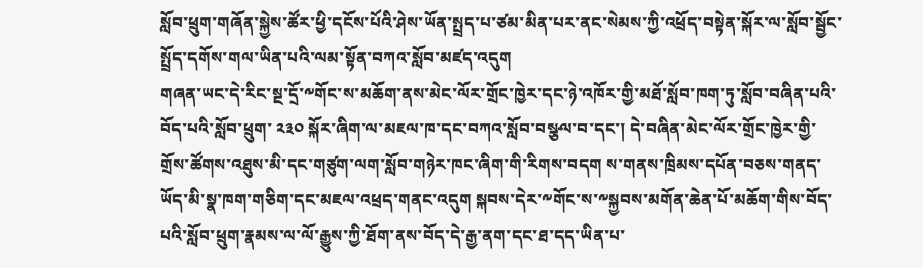སློབ་ཕྲུག་གཞོན་སྐྱེས་ཚོར་ཕྱི་དངོས་པོའི་ཤེས་ཡོན་སྤྲད་པ་ཙམ་མིན་པར་ནང་སེམས་ཀྱི་འཕྲོད་བསྟེན་སྐོར་ལ་སློབ་སྦྱོང་སྤྲོད་དགོས་གལ་ཡིན་པའི་ལམ་སྟོན་བཀའ་སློབ་མཛད་འདུག
གཞན་ཡང་དེ་རིང་སྔ་དྲོ་༸གོང་ས་མཆོག་ནས་མེང་ལོར་གྲོང་ཁྱེར་དང་ཉེ་འཁོར་གྱི་མཐོ་སློབ་ཁག་ཏུ་སློབ་བཞིན་པའི་བོད་པའི་སློབ་ཕྲུག་ ༢༣༠ སྐོར་ཞིག་ལ་མཇལ་ཁ་དང་བཀའ་སློབ་བསྩལ་བ་དང་། དེ་བཞིན་མེང་ལོར་གྲོང་ཁྱེར་གྱི་གྲོས་ཚོགས་འཐུས་མི་དང་གཙུག་ལག་སློབ་གཉེར་ཁང་ཞིག་གི་རིགས་བདག ས་གནས་ཁྲིམས་དཔོན་བཅས་གནད་ཡོད་མི་སྣ་ཁག་གཅིག་དང་མཇལ་འཕྲད་གནང་འདུག སྐབས་དེར་༸གོང་ས་༸སྐྱབས་མགོན་ཆེན་པོ་མཆོག་གིས་བོད་པའི་སློབ་ཕྲུག་རྣམས་ལ་ལོ་རྒྱུས་ཀྱི་ཐོག་ནས་བོད་དེ་རྒྱ་ནག་དང་ཐ་དད་ཡིན་པ་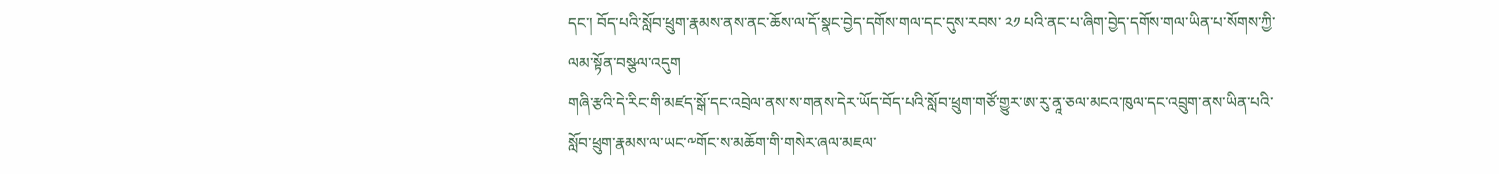དང་། བོད་པའི་སློབ་ཕྲུག་རྣམས་ནས་ནང་ཆོས་ལ་དོ་སྣང་བྱེད་དགོས་གལ་དང་དུས་རབས་ ༢༡ པའི་ནང་པ་ཞིག་བྱེད་དགོས་གལ་ཡིན་པ་སོགས་ཀྱི་ལམ་སྟོན་བསྩལ་འདུག
གཞི་རྩའི་དེ་རིང་གི་མཛད་སྒོ་དང་འབྲེལ་ནས་ས་གནས་དེར་ཡོད་བོད་པའི་སློབ་ཕྲུག་གཙོ་གྱུར་ཨ་རུ་ནཱ་ཅལ་མངའ་ཁུལ་དང་འབྲུག་ནས་ཡིན་པའི་སློབ་ཕྲུག་རྣམས་ལ་ཡང་༸གོང་ས་མཆོག་གི་གསེར་ཞལ་མཇལ་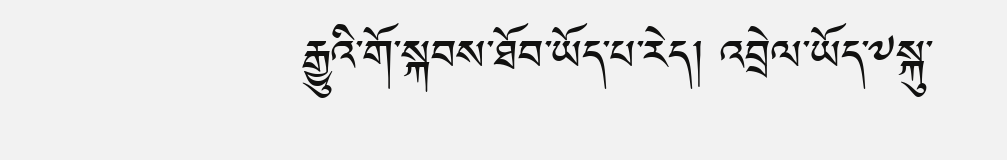རྒྱུའི་གོ་སྐབས་ཐོབ་ཡོད་པ་རེད། འབྲེལ་ཡོད་༸སྐུ་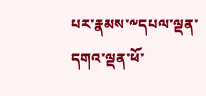པར་རྣམས་༸དཔལ་ལྡན་དགའ་ལྡན་ཕོ་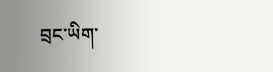བྲང་ཡིག་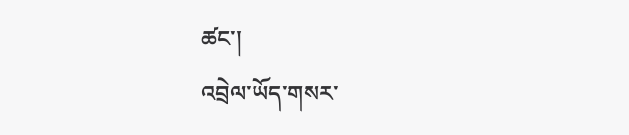ཚང་།
འབྲེལ་ཡོད་གསར་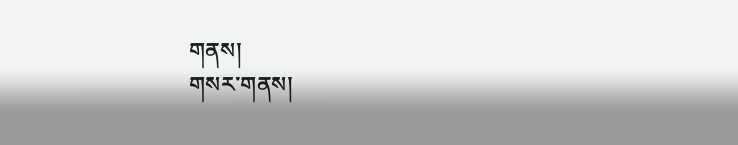གནས།
གསར་གནས།